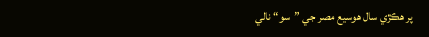پر هڪڙي سال هوسيع مصر جي ”سو“ نالي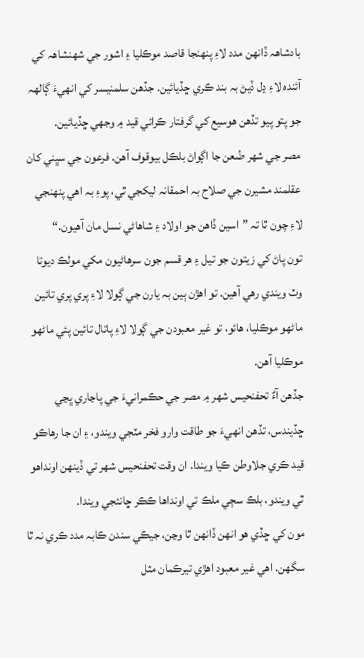بادشاهہ ڏانهن مدد لاءِ پنهنجا قاصد موڪليا ۽ اشور جي شهنشاهہ کي آئندہ لاءِ ڍل ڏيڻ بہ بند ڪري ڇڏيائين. جڏهن سلمنيسر کي انهيءَ ڳالهہ جو پتو پيو تڏهن هوسيع کي گرفتار ڪرائي قيد ۾ وجھي ڇڏيائين.
مصر جي شهر ضُعن جا اڳواڻ بلڪل بيوقوف آهن. فرعون جي سڀني کان عقلمند مشيرن جي صلاح بہ احمقانہ ليکجي ٿي، پوءِ بہ اهي پنهنجي لاءِ چون ٿا تہ ”اسين ڏاهن جو اولاد ۽ شاهاڻي نسل مان آهيون.“
تون پاڻ کي زيتون جو تيل ۽ هر قسم جون سرهاڻيون مکي مولڪ ديوتا وٽ ويندي رهي آهين. تو اهڙن ٻين بہ يارن جي ڳولا لاءِ پري پري تائين ماڻهو موڪليا، هائو، تو غير معبودن جي ڳولا لاءِ پاتال تائين پئي ماڻهو موڪليا آهن.
جڏهن آءٌ تحفنحيس شهر ۾ مصر جي حڪمرانيءَ جي پاڃاري ڀڃي ڇڏيندس، تڏهن انهيءَ جو طاقت وارو فخر مٽجي ويندو، ۽ ان جا رهاڪو قيد ڪري جلاوطن ڪيا ويندا. ان وقت تحفنحيس شهر تي ڏينهن اونداهو ٿي ويندو، بلڪ سڄي ملڪ تي اونداها ڪڪر ڇانئجي ويندا.
مون کي ڇڏي هو انهن ڏانهن ٿا وڃن، جيڪي سندن ڪابہ مدد ڪري نہ ٿا سگھن. اهي غير معبود اهڙي تيرڪمان مثل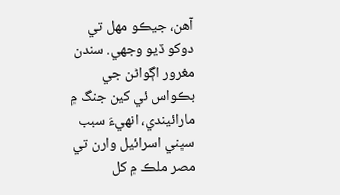آهن، جيڪو مهل تي دوکو ڏيو وجھي. سندن مغرور اڳواڻن جي بڪواس ئي کين جنگ ۾ مارائيندي، انهيءَ سبب سڀني اسرائيل وارن تي مصر ملڪ ۾ کل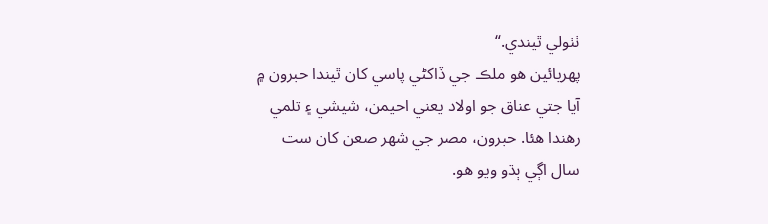ٺٺولي ٿيندي.“
پهريائين هو ملڪ جي ڏاکڻي پاسي کان ٿيندا حبرون ۾ آيا جتي عناق جو اولاد يعني احيمن، شيشي ۽ تلمي رهندا هئا. حبرون، مصر جي شهر صعن کان ست سال اڳي ٻڌو ويو هو.